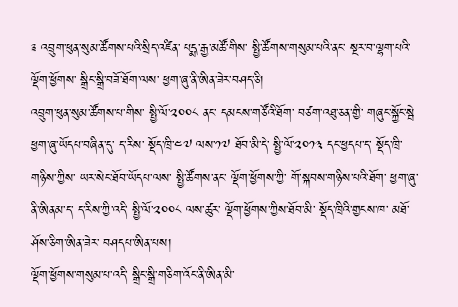༉ འབྲུག་ཕུན་སུམ་ཚོགས་པའི་སྲིད་འཛིན་ པདྨ་རྒྱ་མཚོ་གིས་ སྤྱི་ཚོགས་གསུམ་པའི་ནང་ སྔར་བ་ལྷག་པའི་ལྡོག་ཕྱོགས་ སྒྲིང་སྒྲི་བཟོ་ཐོག་ལས་ ཕྱག་ཞུ་ནི་ཨིན་ཟེར་བཤད་ཅི།
འབྲུག་ཕུན་སུམ་ཚོགས་པ་གིས་ སྤྱི་ལོ་༢༠༠༨ ནང་ དམངས་གཙོའི་ཐོག་ བཙག་འཐུ་ཅན་གྱི་ གཞུང་སྐྱོང་སྦེ ཕྱག་ཞུ་ཡོདཔ་བཞིན་དུ་ ད་རིས་ སྡོད་ཁྲི་༤༧ ལས་༡༧ ཐོབ་མི་དེ་ སྤྱི་ལོ་༢༠༡༣ དང་ཕྱདཔ་ད་ སྡོད་ཁྲི་གཉིས་ཀྱིས་ ཡར་སེང་ཐོབ་ཡོདཔ་ལས་ སྤྱི་ཚོགས་ནང་ ལྡོག་ཕྱོགས་ཀྱི་ གོ་སྐབས་གཉིས་པའི་ཐོག་ ཕྱག་ཞུ་ནི་ཨིནམ་ད་ ད་རིས་ཀྱི་འདི་ སྤྱི་ལོ་༢༠༠༨ ལས་ཚུར་ ལྡོག་ཕྱོགས་ཀྱིས་ཐོབ་མི་ སྡོད་ཁྲིའི་གྱངས་ཁ་ མཐོ་ཤོས་ཅིག་ཨིན་ཟེར་ བཤདཔ་ཨིན་པས།
ལྡོག་ཕྱོགས་གསུམ་པ་འདི་ སྒྲིང་སྒྲི་གཅིག་འོང་ནི་ཨིན་མི་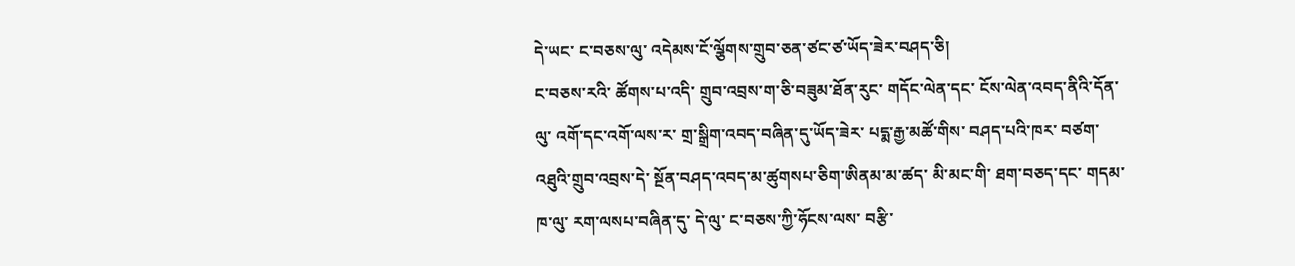དེ་ཡང་ ང་བཅས་ལུ་ འདེམས་ངོ་ལྕོགས་གྲུབ་ཅན་ཙང་ཙ་ཡོད་ཟེར་བཤད་ཅི།
ང་བཅས་རའི་ ཚོགས་པ་འདི་ གྲུབ་འབྲས་ག་ཅི་བཟུམ་ཐོན་རུང་ གདོང་ལེན་དང་ ངོས་ལེན་འབད་ནིའི་དོན་ལུ་ འགོ་དང་འགོ་ལས་ར་ གྲ་སྒྲིག་འབད་བཞིན་དུ་ཡོད་ཟེར་ པདྨ་རྒྱ་མཚོ་གིས་ བཤད་པའི་ཁར་ བཙག་འཐུའི་གྲུབ་འབྲས་དེ་ སྔོན་བཤད་འབད་མ་ཚུགསཔ་ཅིག་ཨིནམ་མ་ཚད་ མི་མང་གི་ ཐག་བཅད་དང་ གདམ་ཁ་ལུ་ རག་ལསཔ་བཞིན་དུ་ དེ་ལུ་ ང་བཅས་ཀྱི་ཧོངས་ལས་ བརྩི་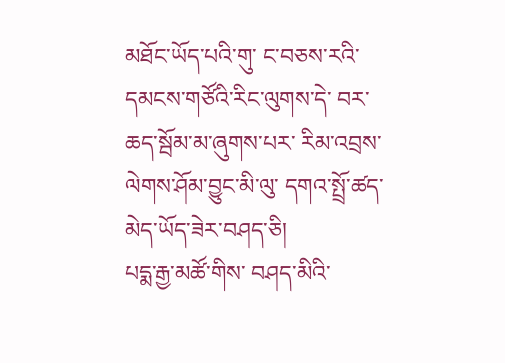མཐོང་ཡོད་པའི་གུ་ ང་བཅས་རའི་ དམངས་གཙོའི་རིང་ལུགས་དེ་ བར་ཆད་སྦོམ་མ་ཞུགས་པར་ རིམ་འབྲས་ལེགས་ཤོམ་བྱུང་མི་ལུ་ དགའ་སྤྲོ་ཚད་མེད་ཡོད་ཟེར་བཤད་ཅི།
པདྨ་རྒྱ་མཚོ་གིས་ བཤད་མིའི་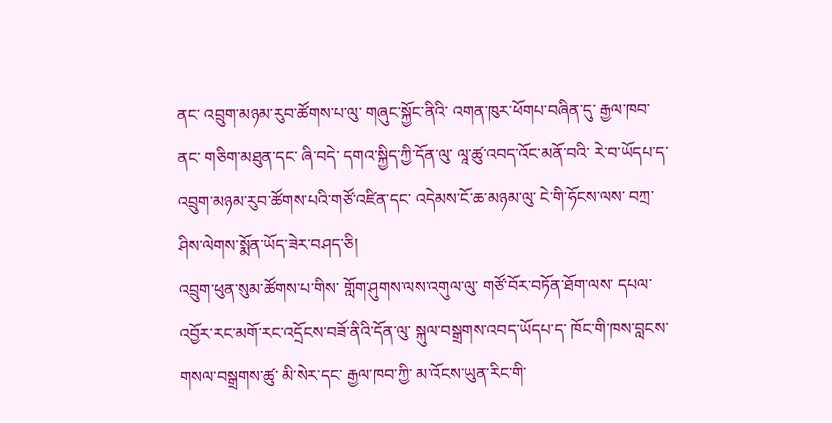ནང་ འབྲུག་མཉམ་རུབ་ཚོགས་པ་ལུ་ གཞུང་སྐྱོང་ནིའི་ འགན་ཁུར་ཕོགཔ་བཞིན་དུ་ རྒྱལ་ཁབ་ནང་ གཅིག་མཐུན་དང་ ཞི་བདེ་ དགའ་སྐྱིད་ཀྱི་དོན་ལུ་ ལཱ་ཚུ་འབད་འོང་མནོ་བའི་ རེ་བ་ཡོདཔ་ད་ འབྲུག་མཉམ་རུབ་ཚོགས་པའི་གཙོ་འཛིན་དང་ འདེམས་ངོ་ཆ་མཉམ་ལུ་ ངེ་གི་ཧོངས་ལས་ བཀྲ་ཤིས་ལེགས་སྨོན་ཡོད་ཟེར་བཤད་ཅི།
འབྲུག་ཕུན་སུམ་ཚོགས་པ་གིས་ གློག་ཤུགས་ལས་འགུལ་ལུ་ གཙོ་བོར་བཏོན་ཐོག་ལས་ དཔལ་འབྱོར་རང་མགོ་རང་འདྲོངས་བཟོ་ནིའི་དོན་ལུ་ སྐུལ་བསྒྲགས་འབད་ཡོདཔ་ད་ ཁོང་གི་ཁས་བླངས་གསལ་བསྒྲགས་ཚུ་ མི་སེར་དང་ རྒྱལ་ཁབ་ཀྱི་ མ་འོངས་ཡུན་རིང་གི་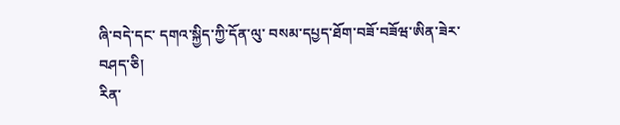ཞི་བདེ་དང་ དགའ་སྐྱིད་ཀྱི་དོན་ལུ་ བསམ་དཔྱད་ཐོག་བཟོ་བཟོཝ་ཨིན་ཟེར་བཤད་ཅི།
རིན་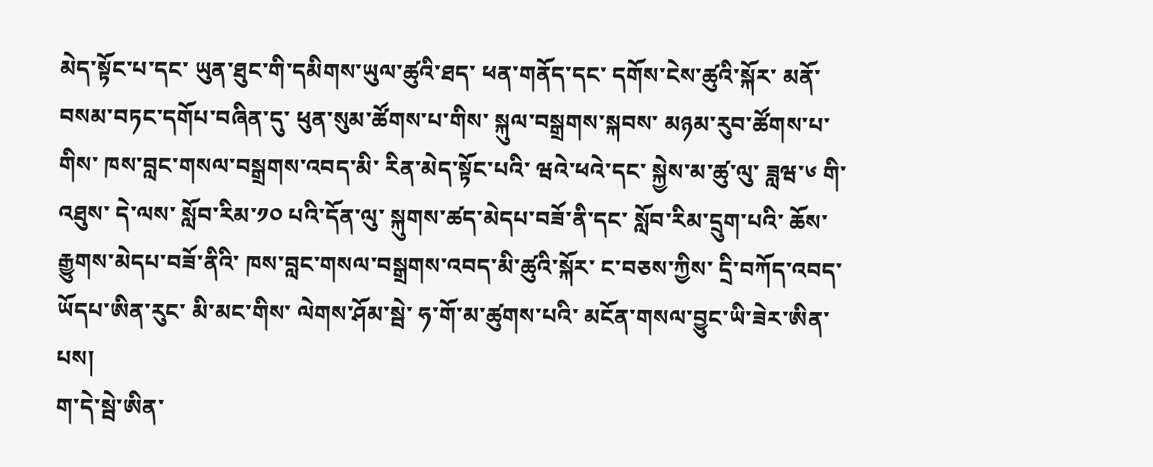མེད་སྟོང་པ་དང་ ཡུན་ཐུང་གི་དམིགས་ཡུལ་ཚུའི་ཐད་ ཕན་གནོད་དང་ དགོས་ངེས་ཚུའི་སྐོར་ མནོ་བསམ་བཏང་དགོཔ་བཞིན་དུ་ ཕུན་སུམ་ཚོགས་པ་གིས་ སྐུལ་བསྒྲགས་སྐབས་ མཉམ་རུབ་ཚོགས་པ་གིས་ ཁས་བླང་གསལ་བསྒྲགས་འབད་མི་ རིན་མེད་སྟོང་པའི་ ཝའེ་ཕའེ་དང་ སྐྱེས་མ་ཚུ་ལུ་ ཟླཝ་༦ གི་འཐུས་ དེ་ལས་ སློབ་རིམ་༡༠ པའི་དོན་ལུ་ སྐུགས་ཚད་མེདཔ་བཟོ་ནི་དང་ སློབ་རིམ་དྲུག་པའི་ ཆོས་རྒྱུགས་མེདཔ་བཟོ་ནིའི་ ཁས་བླང་གསལ་བསྒྲགས་འབད་མི་ཚུའི་སྐོར་ ང་བཅས་ཀྱིས་ དྲི་བཀོད་འབད་ཡོདཔ་ཨིན་རུང་ མི་མང་གིས་ ལེགས་ཤོམ་སྦེ་ ཧ་གོ་མ་ཚུགས་པའི་ མངོན་གསལ་བྱུང་ཡི་ཟེར་ཨིན་པས།
ག་དེ་སྦེ་ཨིན་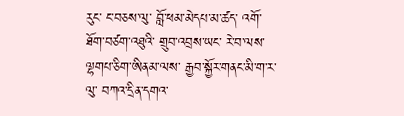རུང་ ང་བཅས་ལུ་ བློ་ཕམ་མེདཔ་མ་ཚད་ འགོ་ཐོག་བཙག་འཐུའི་ གྲུབ་འབྲས་ཡང་ རེ་བ་ལས་ལྷགཔ་ཅིག་ཨིནམ་ལས་ རྒྱབ་སྐྱོར་གནང་མི་ག་ར་ལུ་ བཀའ་དྲིན་དགའ་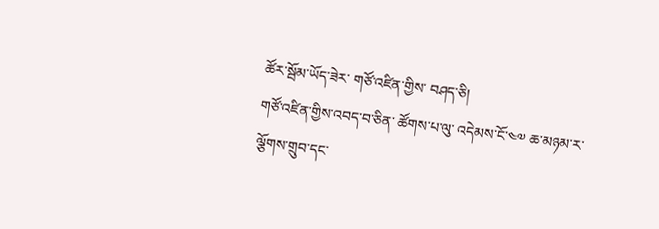ཚོར་སྦོམ་ཡོད་ཟེར་ གཙོ་འཛིན་གྱིས་ བཤད་ཅི།
གཙོ་འཛིན་གྱིས་འབད་བ་ཅིན་ ཚོགས་པ་ལུ་ འདེམས་ངོ་༤༧ ཆ་མཉམ་ར་ ལྕོགས་གྲུབ་དང་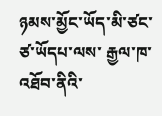ཉམས་མྱོང་ཡོད་མི་ཙང་ཙ་ཡོདཔ་ལས་ རྒྱལ་ཁ་འཐོབ་ནིའི་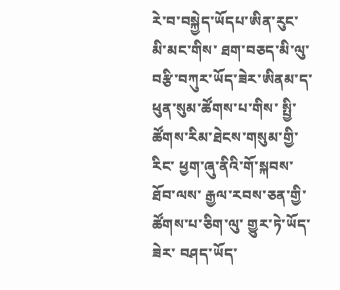རེ་བ་བསྐྱེད་ཡོདཔ་ཨིན་རུང་ མི་མང་གིས་ ཐག་བཅད་མི་ལུ་ བརྩི་བཀུར་ཡོད་ཟེར་ཨིནམ་ད་ ཕུན་སུམ་ཚོགས་པ་གིས་ སྤྱི་ཚོགས་རིམ་ཐེངས་གསུམ་གྱི་རིང་ ཕྱག་ཞུ་ནིའི་གོ་སྐབས་ཐོབ་ལས་ རྒྱལ་རབས་ཅན་གྱི་ ཚོགས་པ་ཅིག་ལུ་ གྱུར་ཏེ་ཡོད་ཟེར་ བཤད་ཡོད་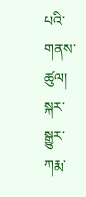པའི་གནས་ཚུལ།
སྐར་སྒྱུར་ ཀརྨ་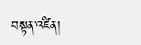བསྟན་འཛིན།